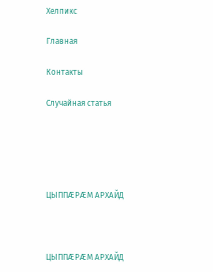Хелпикс

Главная

Контакты

Случайная статья





ЦЫППÆРÆМ АРХАЙД



ЦЫППÆРÆМ АРХАЙД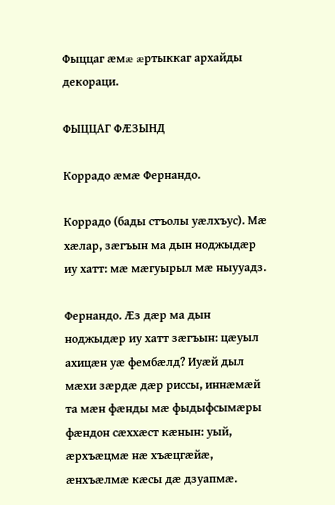Фыццаг æмæ æртыккаг архайды декораци.

ФЫЦЦАГ ФÆЗЫНД

Коррадо æмæ Фернандо.

Коррадо (бады стъолы уæлхъус). Мæ хæлар, зæгъын ма дын ноджыдæр иу хатт: мæ мæгуырыл мæ ныууадз.

Фернандо. Æз дæр ма дын ноджыдæр иу хатт зæгъын: цæуыл ахицæн уæ фембæлд? Иуæй дыл мæхи зæрдæ дæр риссы, иннæмæй та мæн фæнды мæ фыдыфсымæры фæндон сæххæст кæнын: уый, æрхъæцмæ нæ хъæцгæйæ, æнхъæлмæ кæсы дæ дзуапмæ.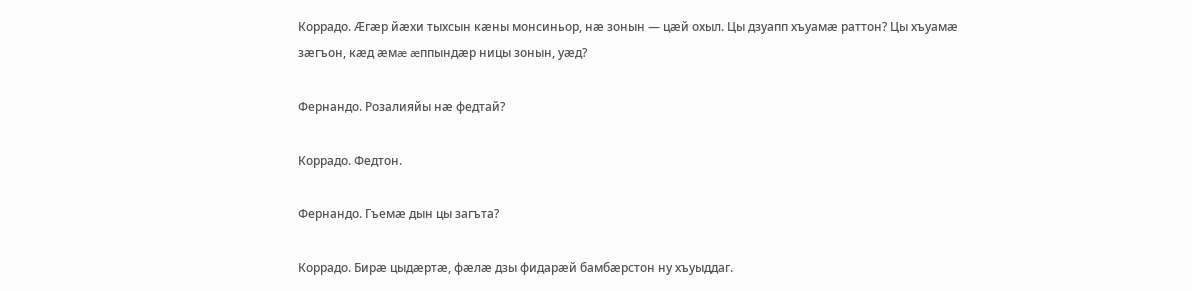Коррадо. Æгæр йæхи тыхсын кæны монсиньор, нæ зонын — цæй охыл. Цы дзуапп хъуамæ раттон? Цы хъуамæ зæгъон, кæд æмæ æппындæр ницы зонын, уæд?

Фернандо. Розалияйы нæ федтай?

Коррадо. Федтон.

Фернандо. Гъемæ дын цы загъта?

Коррадо. Бирæ цыдæртæ, фæлæ дзы фидарæй бамбæрстон ну хъуыддаг.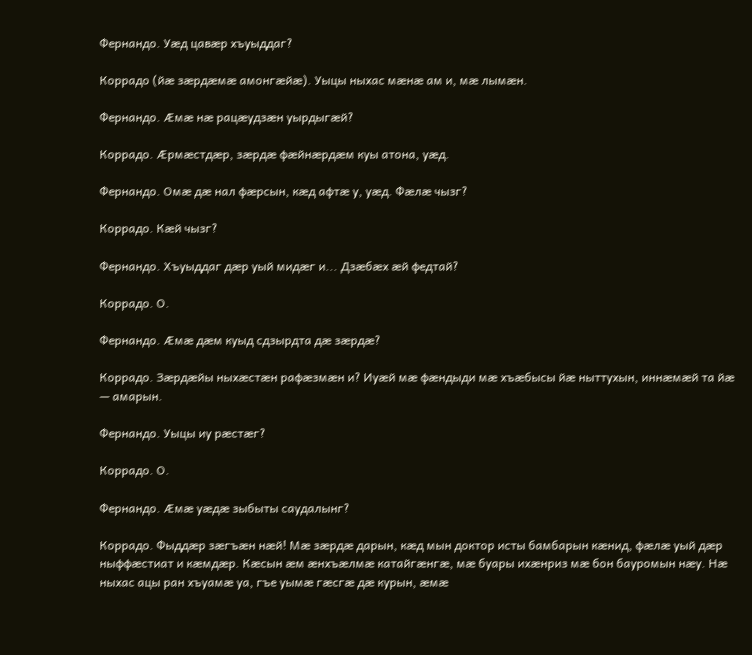Фернандо. Уæд цавæр хъуыддаг?

Коррадо (йæ зæрдæмæ амонгæйæ). Уыцы ныхас мæнæ ам и, мæ лымæн.

Фернандо. Æмæ нæ рацæудзæн уырдыгæй?

Коррадо. Æрмæстдæр, зæрдæ фæйнæрдæм куы атона, уæд.

Фернандо. Омæ дæ нал фæрсын, кæд афтæ у, уæд. Фæлæ чызг?

Коррадо. Кæй чызг?

Фернандо. Хъуыддаг дæр уый мидæг и... Дзæбæх æй федтай?

Коррадо. О.

Фернандо. Æмæ дæм куыд сдзырдта дæ зæрдæ?

Коррадо. Зæрдæйы ныхæстæн рафæзмæн и? Иуæй мæ фæндыди мæ хъæбысы йæ ныттухын, иннæмæй та йæ — амарын.

Фернандо. Уыцы иу рæстæг?

Коррадо. О.

Фернандо. Æмæ уæдæ зыбыты саудалынг?

Коррадо. Фыддæр зæгъæн нæй! Мæ зæрдæ дарын, кæд мын доктор исты бамбарын кæнид, фæлæ уый дæр ныффæстиат и кæмдæр. Кæсын æм æнхъæлмæ катайгæнгæ, мæ буары ихæнриз мæ бон бауромын нæу. Нæ ныхас ацы ран хъуамæ уа, гъе уымæ гæсгæ дæ курын, æмæ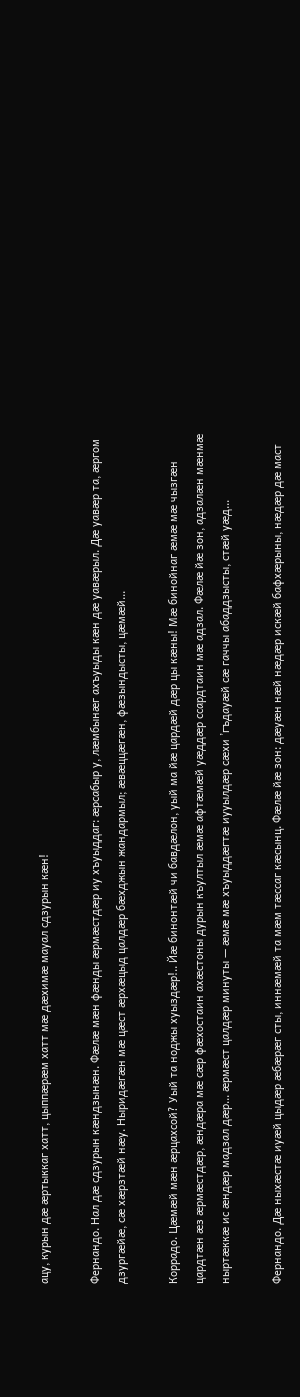ацу, курын дæ æртыккаг хатт, цыппæрæм хатт мæ дæхимæ мауал сдзурын кæн!

Фернандо. Нал дæ сдзурын кæндзынæн. Фæлæ мæн фæнды æрмæстдæр иу хъуыддаг: æрсабыр у, лæмбынæг ахъуыды кæн дæ уавæрыл. Дæ уавæр та, æргом дзургæйæ, сæ хæрзтæй нæу. Ныридæгæн мæ цæст æрхæцыд цалдæр бæхджын жандармыл; æвæццæгæн, фæзындысты, цæмæй...

Коррадо. Цæмæй мæн æрцахсой? Уый та ноджы хуыздæр!.. Йæ бинонтæй чи бавдæлон, уый ма йæ цардæй дæр цы кæны! Мæ бинойнаг æмæ мæ чызгæн цардтæн æз æрмæстдæр, æндæра мæ сæр фæхостаин ахæстоны дурын къултыл æмæ афтæмæй уæддæр ссардтаин мæ адзал. Фæлæ йæ зон, адзалæн мæнмæ ныртæккæ ис æндæр мадзал дæр... æрмæст цалдæр минуты — æмæ мæ хъуыддæгтæ иууылдæр сæхи ’гъдауæй сæ гаччы абаддзысты, стæй уæд...

Фернандо. Дæ ныхæстæ иуæй цыдæр æбæрæг сты, иннæмæй та мæм тæссаг кæсынц. Фæлæ йæ зон: дæуæн нæй нæдæр искæй бафхæрыны, нæдæр дæ маст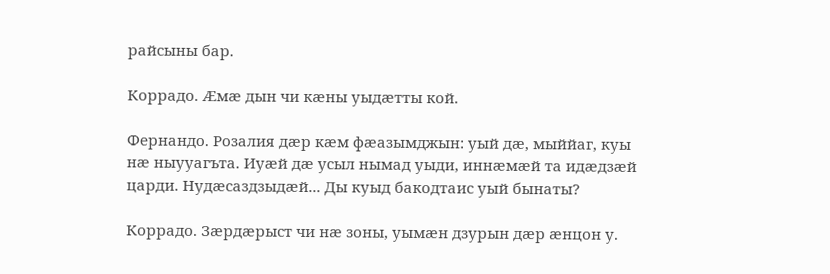райсыны бар.

Коррадо. Æмæ дын чи кæны уыдæтты кой.

Фернандо. Розалия дæр кæм фæазымджын: уый дæ, мыййаг, куы нæ ныууагъта. Иуæй дæ усыл нымад уыди, иннæмæй та идæдзæй царди. Нудæсаздзыдæй... Ды куыд бакодтаис уый бынаты?

Коррадо. Зæрдæрыст чи нæ зоны, уымæн дзурын дæр æнцон у.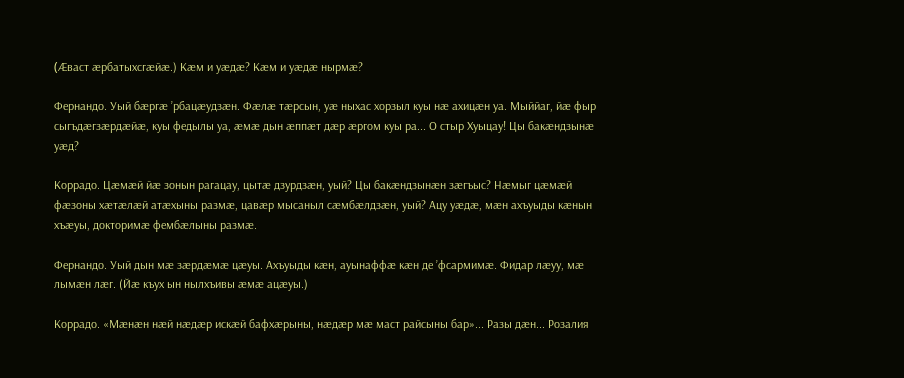(Æваст æрбатыхсгæйæ.) Кæм и уæдæ? Кæм и уæдæ нырмæ?

Фернандо. Уый бæргæ ’рбацæудзæн. Фæлæ тæрсын, уæ ныхас хорзыл куы нæ ахицæн уа. Мыййаг, йæ фыр сыгъдæгзæрдæйæ, куы федылы уа, æмæ дын æппæт дæр æргом куы ра... О стыр Хуыцау! Цы бакæндзынæ уæд?

Коррадо. Цæмæй йæ зонын рагацау, цытæ дзурдзæн, уый? Цы бакæндзынæн зæгъыс? Нæмыг цæмæй фæзоны хæтæлæй атæхыны размæ, цавæр мысаныл сæмбæлдзæн, уый? Ацу уæдæ, мæн ахъуыды кæнын хъæуы, докторимæ фембæлыны размæ.

Фернандо. Уый дын мæ зæрдæмæ цæуы. Ахъуыды кæн, ауынаффæ кæн де ’фсармимæ. Фидар лæуу, мæ лымæн лæг. (Йæ къух ын нылхъивы æмæ ацæуы.)

Коррадо. «Мæнæн нæй нæдæр искæй бафхæрыны, нæдæр мæ маст райсыны бар»... Разы дæн... Розалия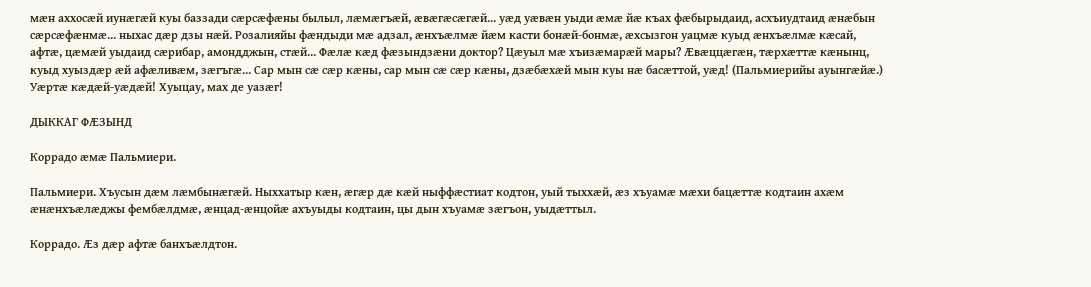мæн аххосæй иунæгæй куы баззади сæрсæфæны былыл, лæмæгъæй, æвæгæсæгæй... уæд уæвæн уыди æмæ йæ къах фæбырыдаид, асхъиудтаид æнæбын сæрсæфæнмæ... ныхас дæр дзы нæй. Розалияйы фæндыди мæ адзал, æнхъæлмæ йæм касти бонæй-бонмæ, æхсызгон уацмæ куыд æнхъæлмæ кæсай, афтæ, цæмæй уыдаид сæрибар, амондджын, стæй... Фæлæ кæд фæзындзæни доктор? Цæуыл мæ хъизæмарæй мары? Æвæццæгæн, тæрхæттæ кæнынц, куыд хуыздæр æй афæливæм, зæгъгæ... Сар мын сæ сæр кæны, сар мын сæ сæр кæны, дзæбæхæй мын куы нæ басæттой, уæд! (Пальмиерийы ауынгæйæ.) Уæртæ кæдæй-уæдæй! Хуыцау, мах де уазæг!

ДЫККАГ ФÆЗЫНД

Коррадо æмæ Пальмиери.

Пальмиери. Хъусын дæм лæмбынæгæй. Ныххатыр кæн, æгæр дæ кæй ныффæстиат кодтон, уый тыххæй, æз хъуамæ мæхи бацæттæ кодтаин ахæм æнæнхъæлæджы фембæлдмæ, æнцад-æнцойæ ахъуыды кодтаин, цы дын хъуамæ зæгъон, уыдæттыл.

Коррадо. Æз дæр афтæ банхъæлдтон.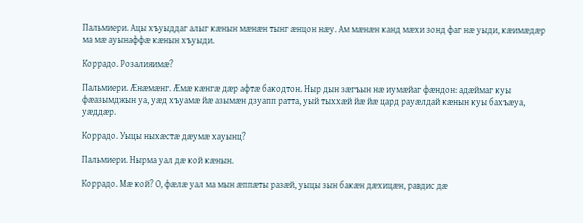Пальмиери. Ацы хъуыддаг алыг кæнын мæнæн тынг æнцон нæу. Ам мæнæн канд мæхи зонд фаг нæ уыди, кæимæдæр ма мæ ауынаффæ кæнын хъуыди.

Коррадо. Розалияимæ?

Пальмиери. Æнæмæнг. Æмæ кæнгæ дæр афтæ бакодтон. Ныр дын зæгъын нæ иумæйаг фæндон: адæймаг куы фæазымджын уа, уæд хъуамæ йæ азымæн дзуапп ратта, уый тыххæй йæ йæ цард рауæлдай кæнын куы бахъæуа, уæддæр.

Коррадо. Уыцы ныхæстæ дæумæ хауынц?

Пальмиери. Нырма уал дæ кой кæнын.

Коррадо. Мæ кой? О, фæлæ уал ма мын æппæты разæй, уыцы зын бакæн дæхицæн, равдис дæ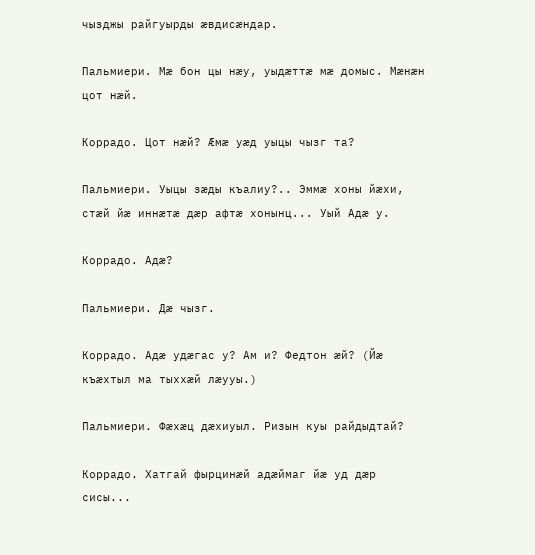чызджы райгуырды æвдисæндар.

Пальмиери. Мæ бон цы нæу, уыдæттæ мæ домыс. Мæнæн цот нæй.

Коррадо. Цот нæй? Æмæ уæд уыцы чызг та?

Пальмиери. Уыцы зæды къалиу?.. Эммæ хоны йæхи, стæй йæ иннæтæ дæр афтæ хонынц... Уый Адæ у.

Коррадо. Адæ?

Пальмиери. Дæ чызг.

Коррадо. Адæ удæгас у? Ам и? Федтон æй? (Йæ къæхтыл ма тыххæй лæууы.)

Пальмиери. Фæхæц дæхиуыл. Ризын куы райдыдтай?

Коррадо. Хатгай фырцинæй адæймаг йæ уд дæр сисы...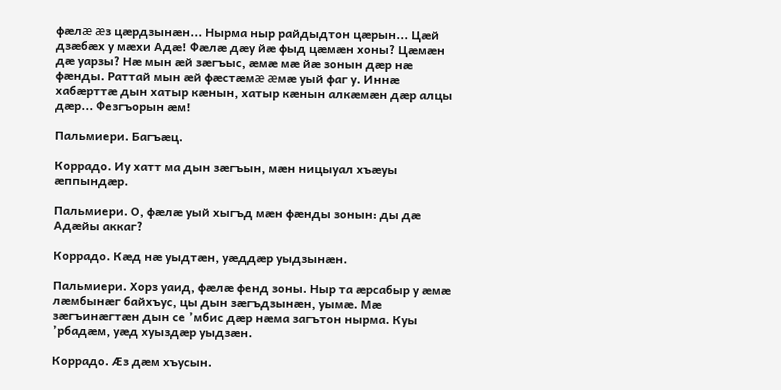фæлæ æз цæрдзынæн... Нырма ныр райдыдтон цæрын... Цæй дзæбæх у мæхи Адæ! Фæлæ дæу йæ фыд цæмæн хоны? Цæмæн дæ уарзы? Нæ мын æй зæгъыс, æмæ мæ йæ зонын дæр нæ фæнды. Раттай мын æй фæстæмæ æмæ уый фаг у. Иннæ хабæрттæ дын хатыр кæнын, хатыр кæнын алкæмæн дæр алцы дæр... Фезгъорын æм!

Пальмиери. Багъæц.

Коррадо. Иу хатт ма дын зæгъын, мæн ницыуал хъæуы æппындæр.

Пальмиери. О, фæлæ уый хыгъд мæн фæнды зонын: ды дæ Адæйы аккаг?

Коррадо. Кæд нæ уыдтæн, уæддæр уыдзынæн.

Пальмиери. Хорз уаид, фæлæ фенд зоны. Ныр та æрсабыр у æмæ лæмбынæг байхъус, цы дын зæгъдзынæн, уымæ. Мæ зæгъинæгтæн дын се ’мбис дæр нæма загътон нырма. Куы ’рбадæм, уæд хуыздæр уыдзæн.

Коррадо. Æз дæм хъусын.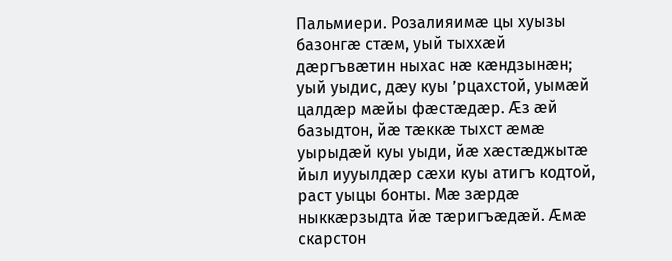Пальмиери. Розалияимæ цы хуызы базонгæ стæм, уый тыххæй дæргъвæтин ныхас нæ кæндзынæн; уый уыдис, дæу куы ’рцахстой, уымæй цалдæр мæйы фæстæдæр. Æз æй базыдтон, йæ тæккæ тыхст æмæ уырыдæй куы уыди, йæ хæстæджытæ йыл иууылдæр сæхи куы атигъ кодтой, раст уыцы бонты. Мæ зæрдæ ныккæрзыдта йæ тæригъæдæй. Æмæ скарстон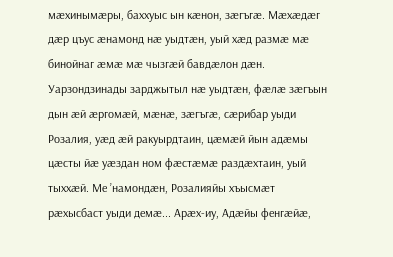мæхинымæры, баххуыс ын кæнон, зæгъгæ. Мæхæдæг дæр цъус æнамонд нæ уыдтæн, уый хæд размæ мæ бинойнаг æмæ мæ чызгæй бавдæлон дæн. Уарзондзинады зарджытыл нæ уыдтæн, фæлæ зæгъын дын æй æргомæй, мæнæ, зæгъгæ, сæрибар уыди Розалия, уæд æй ракуырдтаин, цæмæй йын адæмы цæсты йæ уæздан ном фæстæмæ раздæхтаин, уый тыххæй. Ме ’намондæн, Розалияйы хъысмæт рæхысбаст уыди демæ... Арæх-иу, Адæйы фенгæйæ,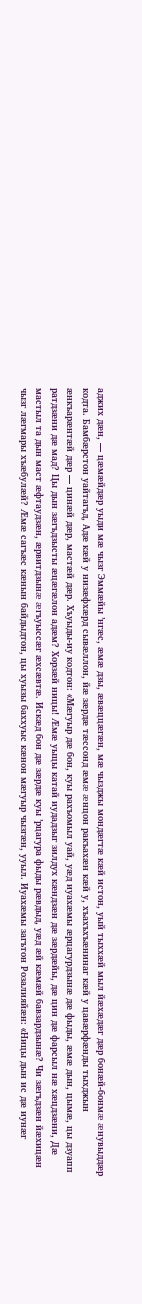аджих дæн, — цæмæйдæр уыди мæ чызг Эммæйы ’нгæс, æмæ дзы, æвæццæгæн, мæ чызджы мондæгтæ кæй истон, уый тыххæй мыл йæхæдæг дæр бонæй-бонмæ æнувыддæр кодта. Бамбæрстон уайтагъд, Адæ кæй у низæфхæрд сывæллон, йæ зæрдæ тæссонд æмæ æнцон ракъахæн кæй у, хъахъхъæнинаг кæй у цавæрфæнды тыхджын æнкъарæнтæй дæр — цинæй дæр, мастæй дæр. Хъуыды-иу кодтон: «Мæгуыр дæ бон, куы рахъомыл уай, уæд иуахæмы æрцагурдзынæ дæ фыды, æмæ дын, цымæ, цы дзуапп ратдзæни дæ мад? Цы дын зæгъдзысты æцæгæлон адæм? Хорзæй ницы! Æмæ уыцы катай иудадзыг зилдух кæндзæн дæ зæрдæйы, дæ цин дæ фарсыл нæ хæцдзæни, Дæ мастыл та дын маст æфтаудзæн, æрвитдзынæ æгъуыссæг æхсæвтæ. Искæд бон дæ зæрдæ куы ’рцагура фыды рæвдыд, уæд æй кæмæй бавзардзынæ? Чи зæгъдзæн йæхицæн чызг лæгмары хъæбулæй? Æмæ сагъæс кæнын байдыдтон, цы хуызы баххуыс кæнон мæгуыр чызгæн, ууыл. Иуахæмы загътон Розалияйæн: «Ницы дын ис дæ иунæг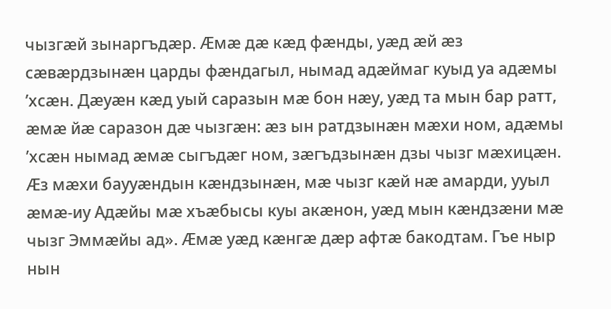чызгæй зынаргъдæр. Æмæ дæ кæд фæнды, уæд æй æз сæвæрдзынæн царды фæндагыл, нымад адæймаг куыд уа адæмы ’хсæн. Дæуæн кæд уый саразын мæ бон нæу, уæд та мын бар ратт, æмæ йæ саразон дæ чызгæн: æз ын ратдзынæн мæхи ном, адæмы ’хсæн нымад æмæ сыгъдæг ном, зæгъдзынæн дзы чызг мæхицæн. Æз мæхи баууæндын кæндзынæн, мæ чызг кæй нæ амарди, ууыл æмæ-иу Адæйы мæ хъæбысы куы акæнон, уæд мын кæндзæни мæ чызг Эммæйы ад». Æмæ уæд кæнгæ дæр афтæ бакодтам. Гъе ныр нын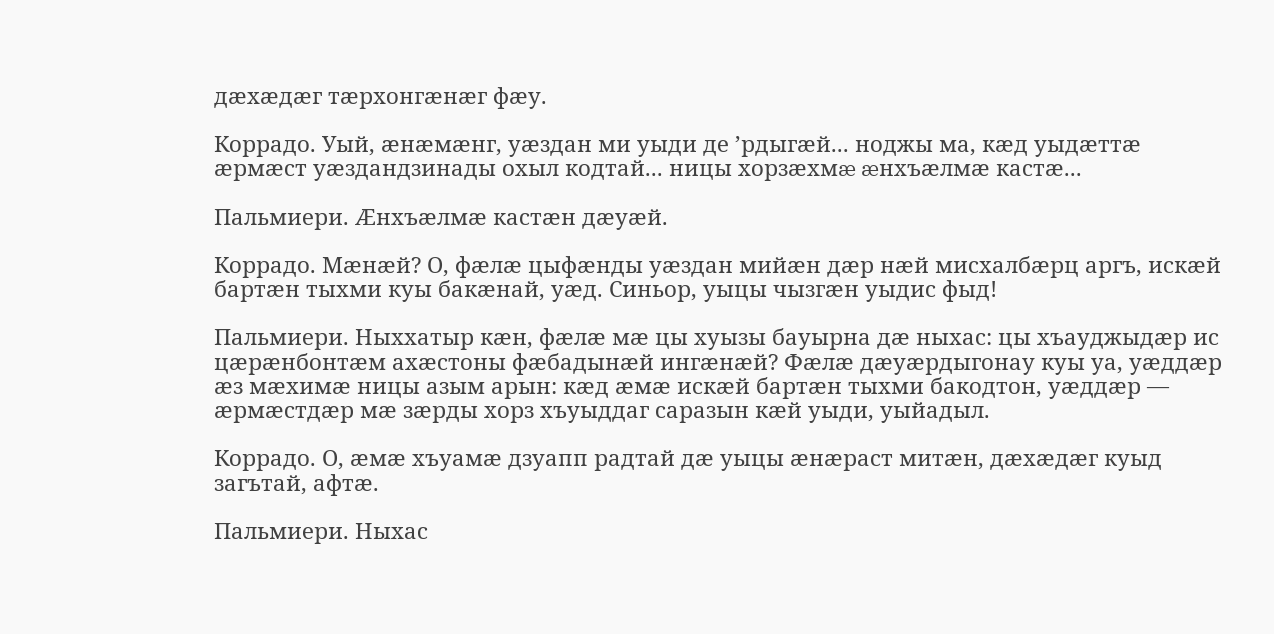дæхæдæг тæрхонгæнæг фæу.

Коррадо. Уый, æнæмæнг, уæздан ми уыди де ’рдыгæй... ноджы ма, кæд уыдæттæ æрмæст уæздандзинады охыл кодтай... ницы хорзæхмæ æнхъæлмæ кастæ...

Пальмиери. Æнхъæлмæ кастæн дæуæй.

Коррадо. Мæнæй? О, фæлæ цыфæнды уæздан мийæн дæр нæй мисхалбæрц аргъ, искæй бартæн тыхми куы бакæнай, уæд. Синьор, уыцы чызгæн уыдис фыд!

Пальмиери. Ныххатыр кæн, фæлæ мæ цы хуызы бауырна дæ ныхас: цы хъауджыдæр ис цæрæнбонтæм ахæстоны фæбадынæй ингæнæй? Фæлæ дæуæрдыгонау куы уа, уæддæр æз мæхимæ ницы азым арын: кæд æмæ искæй бартæн тыхми бакодтон, уæддæр — æрмæстдæр мæ зæрды хорз хъуыддаг саразын кæй уыди, уыйадыл.

Коррадо. О, æмæ хъуамæ дзуапп радтай дæ уыцы æнæраст митæн, дæхæдæг куыд загътай, афтæ.

Пальмиери. Ныхас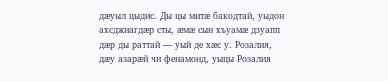дæуыл цыдис. Ды цы митæ бакодтай, уыдон ахсджиагдæр сты, æмæ сын хъуамæ дзуапп дæр ды раттай — уый де хæс у. Розалия, дæу азарæй чи фенамонд, уыцы Розалия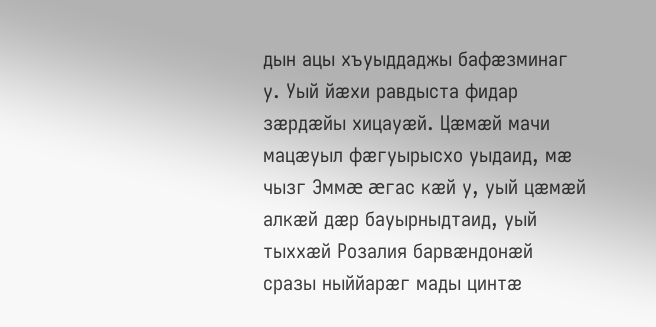дын ацы хъуыддаджы бафæзминаг у. Уый йæхи равдыста фидар зæрдæйы хицауæй. Цæмæй мачи мацæуыл фæгуырысхо уыдаид, мæ чызг Эммæ æгас кæй у, уый цæмæй алкæй дæр бауырныдтаид, уый тыххæй Розалия барвæндонæй сразы ныййарæг мады цинтæ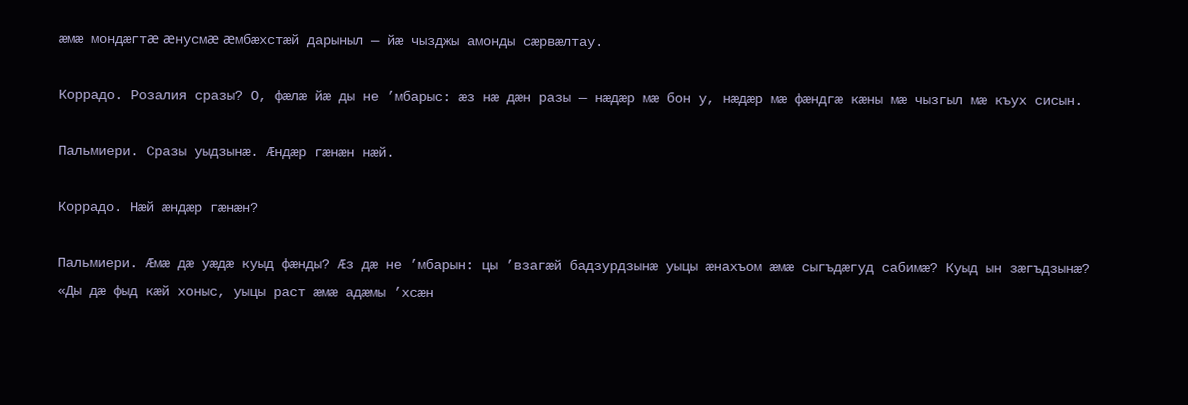æмæ мондæгтæ æнусмæ æмбæхстæй дарыныл — йæ чызджы амонды сæрвæлтау.

Коррадо. Розалия сразы? О, фæлæ йæ ды не ’мбарыс: æз нæ дæн разы — нæдæр мæ бон у, нæдæр мæ фæндгæ кæны мæ чызгыл мæ къух сисын.

Пальмиери. Сразы уыдзынæ. Æндæр гæнæн нæй.

Коррадо. Нæй æндæр гæнæн?

Пальмиери. Æмæ дæ уæдæ куыд фæнды? Æз дæ не ’мбарын: цы ’взагæй бадзурдзынæ уыцы æнахъом æмæ сыгъдæгуд сабимæ? Куыд ын зæгъдзынæ? «Ды дæ фыд кæй хоныс, уыцы раст æмæ адæмы ’хсæн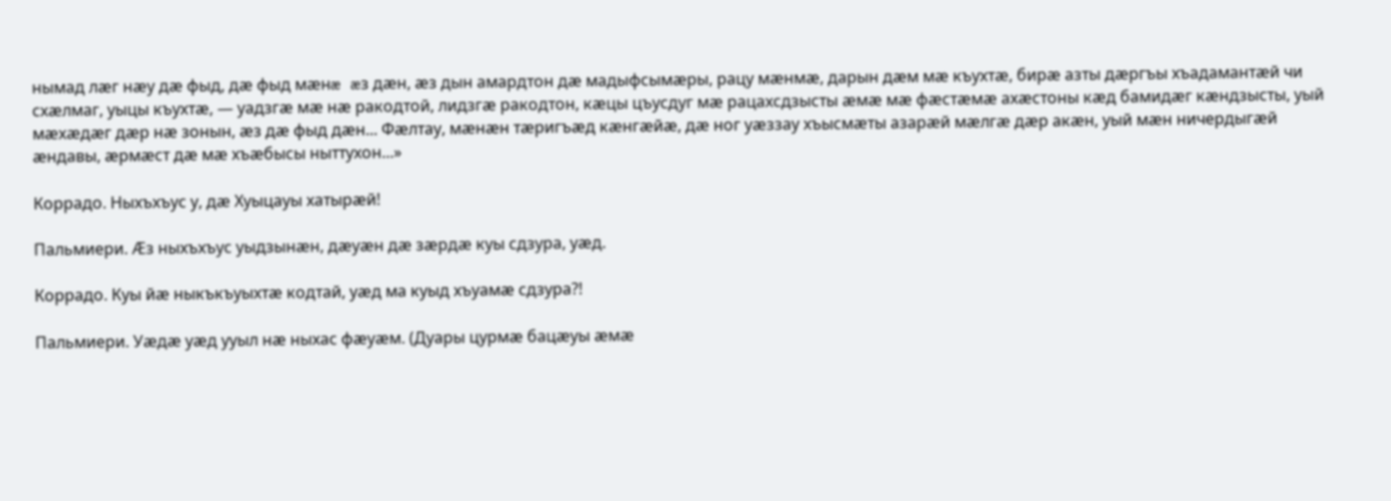нымад лæг нæу дæ фыд, дæ фыд мæнæ æз дæн, æз дын амардтон дæ мадыфсымæры, рацу мæнмæ, дарын дæм мæ къухтæ, бирæ азты дæргъы хъадамантæй чи схæлмаг, уыцы къухтæ, — уадзгæ мæ нæ ракодтой, лидзгæ ракодтон, кæцы цъусдуг мæ рацахсдзысты æмæ мæ фæстæмæ ахæстоны кæд бамидæг кæндзысты, уый мæхæдæг дæр нæ зонын, æз дæ фыд дæн... Фæлтау, мæнæн тæригъæд кæнгæйæ, дæ ног уæззау хъысмæты азарæй мæлгæ дæр акæн, уый мæн ничердыгæй æндавы, æрмæст дæ мæ хъæбысы ныттухон...»

Коррадо. Ныхъхъус у, дæ Хуыцауы хатырæй!

Пальмиери. Æз ныхъхъус уыдзынæн, дæуæн дæ зæрдæ куы сдзура, уæд.

Коррадо. Куы йæ ныкъкъуыхтæ кодтай, уæд ма куыд хъуамæ сдзура?!

Пальмиери. Уæдæ уæд ууыл нæ ныхас фæуæм. (Дуары цурмæ бацæуы æмæ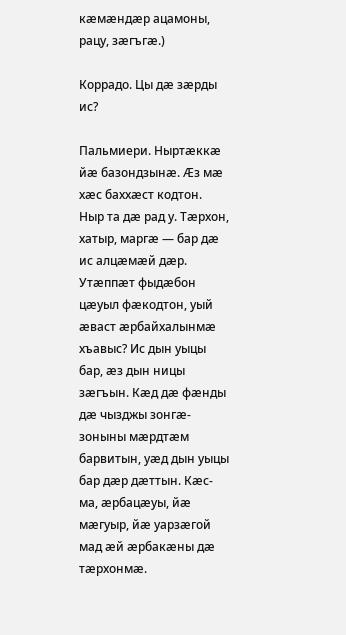кæмæндæр ацамоны, рацу, зæгъгæ.)

Коррадо. Цы дæ зæрды ис?

Пальмиери. Ныртæккæ йæ базондзынæ. Æз мæ хæс баххæст кодтон. Ныр та дæ рад у. Тæрхон, хатыр, маргæ — бар дæ ис алцæмæй дæр. Утæппæт фыдæбон цæуыл фæкодтон, уый æваст æрбайхалынмæ хъавыс? Ис дын уыцы бар, æз дын ницы зæгъын. Кæд дæ фæнды дæ чызджы зонгæ-зоныны мæрдтæм барвитын, уæд дын уыцы бар дæр дæттын. Кæс-ма, æрбацæуы, йæ мæгуыр, йæ уарзæгой мад æй æрбакæны дæ тæрхонмæ.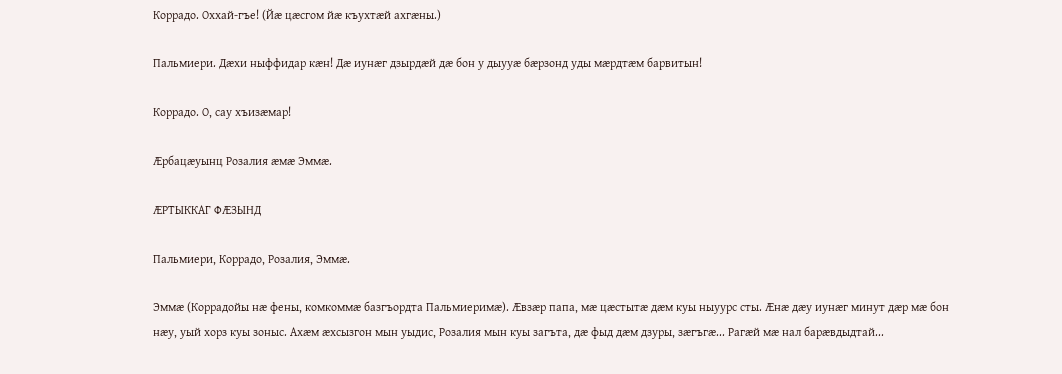Коррадо. Оххай-гъе! (Йæ цæсгом йæ къухтæй ахгæны.)

Пальмиери. Дæхи ныффидар кæн! Дæ иунæг дзырдæй дæ бон у дыууæ бæрзонд уды мæрдтæм барвитын!

Коррадо. О, сау хъизæмар!

Æрбацæуынц Розалия æмæ Эммæ.

ÆРТЫККАГ ФÆЗЫНД

Пальмиери, Коррадо, Розалия, Эммæ.

Эммæ (Коррадойы нæ фены, комкоммæ базгъордта Пальмиеримæ). Æвзæр папа, мæ цæстытæ дæм куы ныуурс сты. Æнæ дæу иунæг минут дæр мæ бон нæу, уый хорз куы зоныс. Ахæм æхсызгон мын уыдис, Розалия мын куы загъта, дæ фыд дæм дзуры, зæгъгæ... Рагæй мæ нал барæвдыдтай...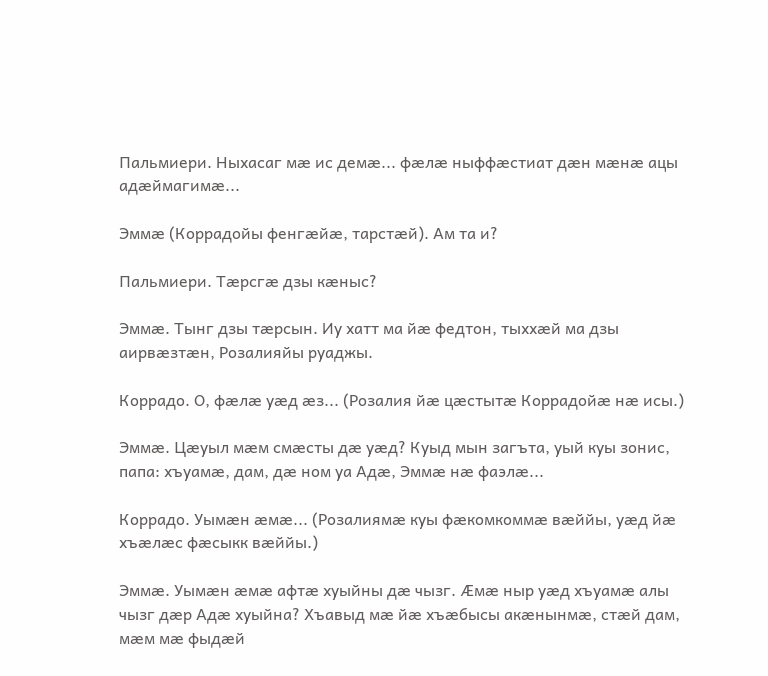Пальмиери. Ныхасаг мæ ис демæ... фæлæ ныффæстиат дæн мæнæ ацы адæймагимæ...

Эммæ (Коррадойы фенгæйæ, тарстæй). Ам та и?

Пальмиери. Тæрсгæ дзы кæныс?

Эммæ. Тынг дзы тæрсын. Иу хатт ма йæ федтон, тыххæй ма дзы аирвæзтæн, Розалияйы руаджы.

Коррадо. О, фæлæ уæд æз... (Розалия йæ цæстытæ Коррадойæ нæ исы.)

Эммæ. Цæуыл мæм смæсты дæ уæд? Куыд мын загъта, уый куы зонис, папа: хъуамæ, дам, дæ ном уа Адæ, Эммæ нæ фаэлæ...

Коррадо. Уымæн æмæ... (Розалиямæ куы фæкомкоммæ вæййы, уæд йæ хъæлæс фæсыкк вæййы.)

Эммæ. Уымæн æмæ афтæ хуыйны дæ чызг. Æмæ ныр уæд хъуамæ алы чызг дæр Адæ хуыйна? Хъавыд мæ йæ хъæбысы акæнынмæ, стæй дам, мæм мæ фыдæй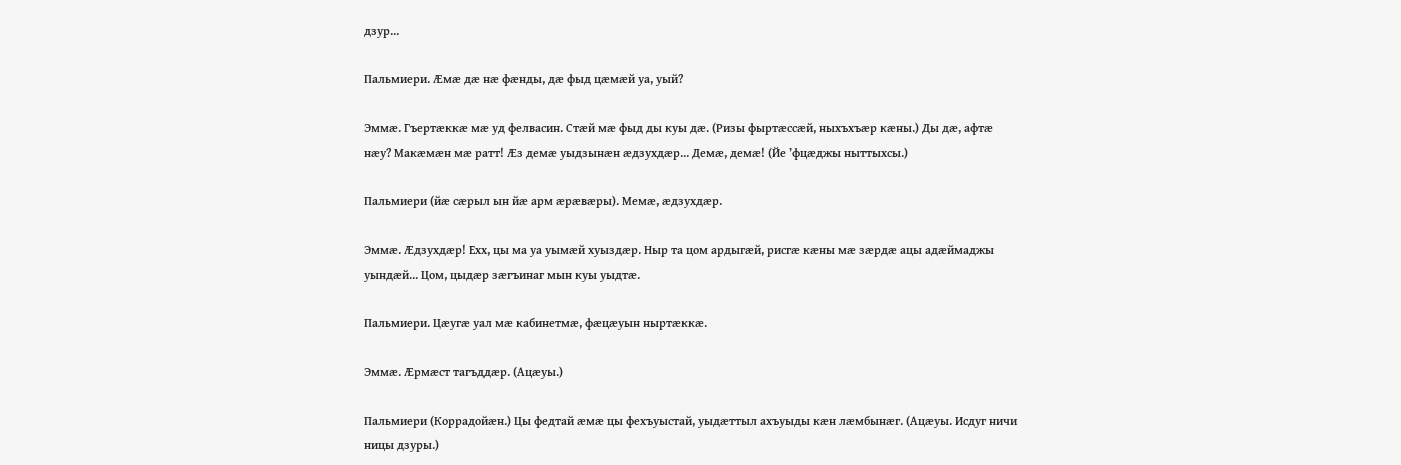дзур...

Пальмиери. Æмæ дæ нæ фæнды, дæ фыд цæмæй уа, уый?

Эммæ. Гъертæккæ мæ уд фелвасин. Стæй мæ фыд ды куы дæ. (Ризы фыртæссæй, ныхъхъæр кæны.) Ды дæ, афтæ нæу? Макæмæн мæ ратт! Æз демæ уыдзынæн æдзухдæр... Демæ, демæ! (Йе ’фцæджы ныттыхсы.)

Пальмиери (йæ сæрыл ын йæ арм æрæвæры). Мемæ, æдзухдæр.

Эммæ. Æдзухдæр! Ехх, цы ма уа уымæй хуыздæр. Ныр та цом ардыгæй, рисгæ кæны мæ зæрдæ ацы адæймаджы уындæй... Цом, цыдæр зæгъинаг мын куы уыдтæ.

Пальмиери. Цæугæ уал мæ кабинетмæ, фæцæуын ныртæккæ.

Эммæ. Æрмæст тагъддæр. (Ацæуы.)

Пальмиери (Коррадойæн.) Цы федтай æмæ цы фехъуыстай, уыдæттыл ахъуыды кæн лæмбынæг. (Ацæуы. Исдуг ничи ницы дзуры.)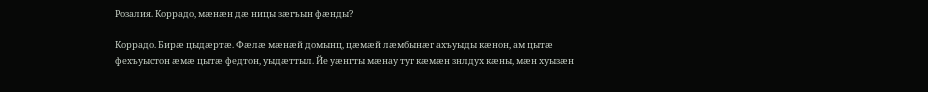Розалия. Коррадо, мæнæн дæ ницы зæгъын фæнды?

Коррадо. Бирæ цыдæртæ. Фæлæ мæнæй домынц, цæмæй лæмбынæг ахъуыды кæнон, ам цытæ фехъуыстон æмæ цытæ федтон, уыдæттыл. Йе уæнгты мæнау туг кæмæн знлдух кæны, мæн хуызæн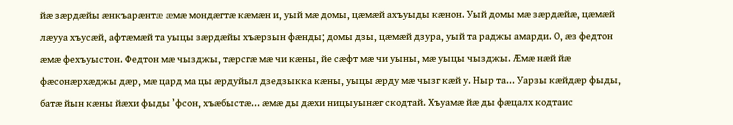йæ зæрдæйы æнкъарæнтæ æмæ мондæгтæ кæмæн и, уый мæ домы, цæмæй ахъуыды кæнон. Уый домы мæ зæрдæйæ, цæмæй лæууа хъусæй, афтæмæй та уыцы зæрдæйы хъæрзын фæнды; домы дзы, цæмæй дзура, уый та раджы амарди. О, æз федтон æмæ фехъуыстон. Федтон мæ чызджы, тæрсгæ мæ чи кæны, йе сæфт мæ чи уыны, мæ уыцы чызджы. Æмæ нæй йæ фæсонæрхæджы дæр, мæ цард ма цы æрдуйыл дзедзыкка кæны, уыцы æрду мæ чызг кæй у. Ныр та... Уарзы кæйдæр фыды, батæ йын кæны йæхи фыды ’фсон, хъæбыстæ... æмæ ды дæхи ницыуынæг скодтай. Хъуамæ йæ ды фæцалх кодтаис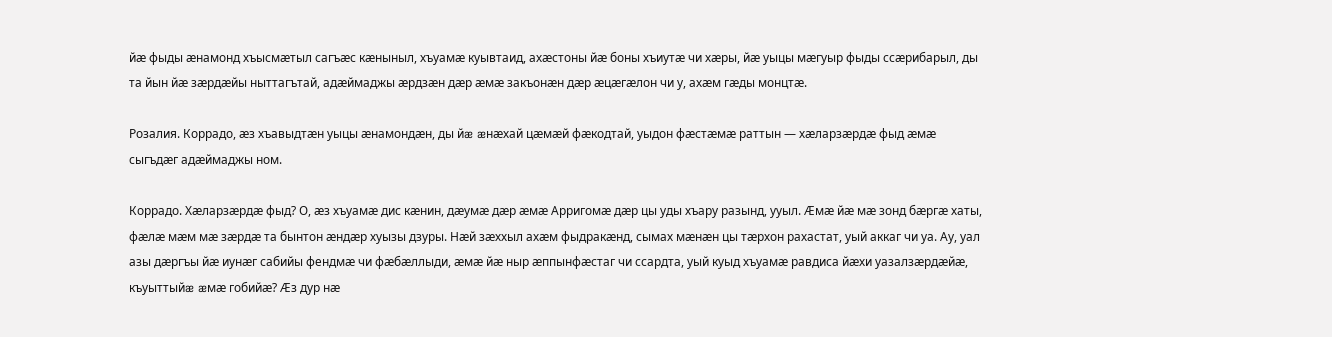йæ фыды æнамонд хъысмæтыл сагъæс кæныныл, хъуамæ куывтаид, ахæстоны йæ боны хъиутæ чи хæры, йæ уыцы мæгуыр фыды ссæрибарыл, ды та йын йæ зæрдæйы ныттагътай, адæймаджы æрдзæн дæр æмæ закъонæн дæр æцæгæлон чи у, ахæм гæды монцтæ.

Розалия. Коррадо, æз хъавыдтæн уыцы æнамондæн, ды йæ æнæхай цæмæй фæкодтай, уыдон фæстæмæ раттын — хæларзæрдæ фыд æмæ сыгъдæг адæймаджы ном.

Коррадо. Хæларзæрдæ фыд? О, æз хъуамæ дис кæнин, дæумæ дæр æмæ Арригомæ дæр цы уды хъару разынд, ууыл. Æмæ йæ мæ зонд бæргæ хаты, фæлæ мæм мæ зæрдæ та бынтон æндæр хуызы дзуры. Нæй зæххыл ахæм фыдракæнд, сымах мæнæн цы тæрхон рахастат, уый аккаг чи уа. Ау, уал азы дæргъы йæ иунæг сабийы фендмæ чи фæбæллыди, æмæ йæ ныр æппынфæстаг чи ссардта, уый куыд хъуамæ равдиса йæхи уазалзæрдæйæ, къуыттыйæ æмæ гобийæ? Æз дур нæ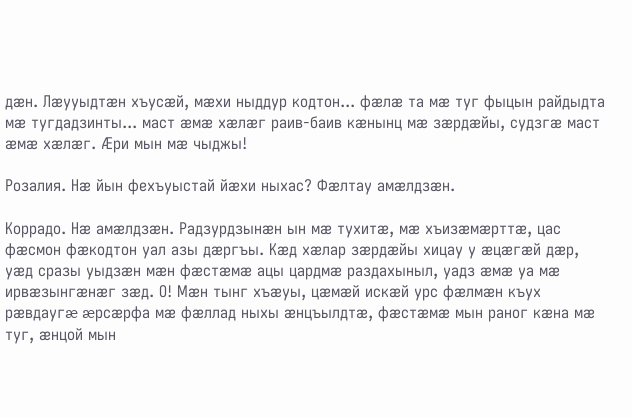дæн. Лæууыдтæн хъусæй, мæхи ныддур кодтон... фæлæ та мæ туг фыцын райдыдта мæ тугдадзинты... маст æмæ хæлæг раив-баив кæнынц мæ зæрдæйы, судзгæ маст æмæ хæлæг. Æри мын мæ чыджы!

Розалия. Нæ йын фехъуыстай йæхи ныхас? Фæлтау амæлдзæн.

Коррадо. Нæ амæлдзæн. Радзурдзынæн ын мæ тухитæ, мæ хъизæмæрттæ, цас фæсмон фæкодтон уал азы дæргъы. Кæд хæлар зæрдæйы хицау у æцæгæй дæр, уæд сразы уыдзæн мæн фæстæмæ ацы цардмæ раздахыныл, уадз æмæ уа мæ ирвæзынгæнæг зæд. О! Мæн тынг хъæуы, цæмæй искæй урс фæлмæн къух рæвдаугæ æрсæрфа мæ фæллад ныхы æнцъылдтæ, фæстæмæ мын раног кæна мæ туг, æнцой мын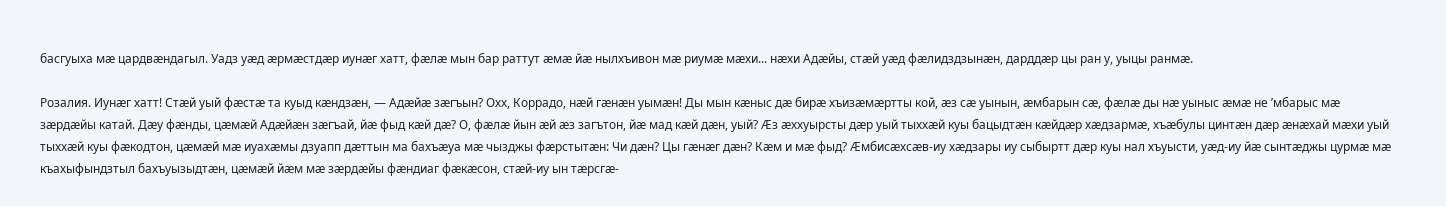басгуыха мæ цардвæндагыл. Уадз уæд æрмæстдæр иунæг хатт, фæлæ мын бар раттут æмæ йæ нылхъивон мæ риумæ мæхи... нæхи Адæйы, стæй уæд фæлидздзынæн, дарддæр цы ран у, уыцы ранмæ.

Розалия. Иунæг хатт! Стæй уый фæстæ та куыд кæндзæн, — Адæйæ зæгъын? Охх, Коррадо, нæй гæнæн уымæн! Ды мын кæныс дæ бирæ хъизæмæртты кой, æз сæ уынын, æмбарын сæ, фæлæ ды нæ уыныс æмæ не ’мбарыс мæ зæрдæйы катай. Дæу фæнды, цæмæй Адæйæн зæгъай, йæ фыд кæй дæ? О, фæлæ йын æй æз загътон, йæ мад кæй дæн, уый? Æз æххуырсты дæр уый тыххæй куы бацыдтæн кæйдæр хæдзармæ, хъæбулы цинтæн дæр æнæхай мæхи уый тыххæй куы фæкодтон, цæмæй мæ иуахæмы дзуапп дæттын ма бахъæуа мæ чызджы фæрстытæн: Чи дæн? Цы гæнæг дæн? Кæм и мæ фыд? Æмбисæхсæв-иу хæдзары иу сыбыртт дæр куы нал хъуысти, уæд-иу йæ сынтæджы цурмæ мæ къахыфындзтыл бахъуызыдтæн, цæмæй йæм мæ зæрдæйы фæндиаг фæкæсон, стæй-иу ын тæрсгæ-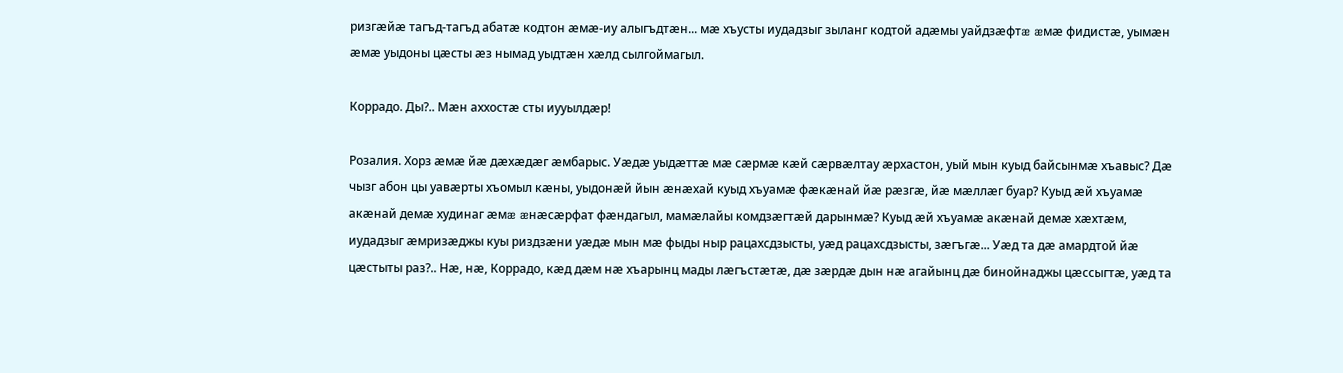ризгæйæ тагъд-тагъд абатæ кодтон æмæ-иу алыгъдтæн... мæ хъусты иудадзыг зыланг кодтой адæмы уайдзæфтæ æмæ фидистæ, уымæн æмæ уыдоны цæсты æз нымад уыдтæн хæлд сылгоймагыл.

Коррадо. Ды?.. Мæн аххостæ сты иууылдæр!

Розалия. Хорз æмæ йæ дæхæдæг æмбарыс. Уæдæ уыдæттæ мæ сæрмæ кæй сæрвæлтау æрхастон, уый мын куыд байсынмæ хъавыс? Дæ чызг абон цы уавæрты хъомыл кæны, уыдонæй йын æнæхай куыд хъуамæ фæкæнай йæ рæзгæ, йæ мæллæг буар? Куыд æй хъуамæ акæнай демæ худинаг æмæ æнæсæрфат фæндагыл, мамæлайы комдзæгтæй дарынмæ? Куыд æй хъуамæ акæнай демæ хæхтæм, иудадзыг æмризæджы куы риздзæни уæдæ мын мæ фыды ныр рацахсдзысты, уæд рацахсдзысты, зæгъгæ... Уæд та дæ амардтой йæ цæстыты раз?.. Нæ, нæ, Коррадо, кæд дæм нæ хъарынц мады лæгъстæтæ, дæ зæрдæ дын нæ агайынц дæ бинойнаджы цæссыгтæ, уæд та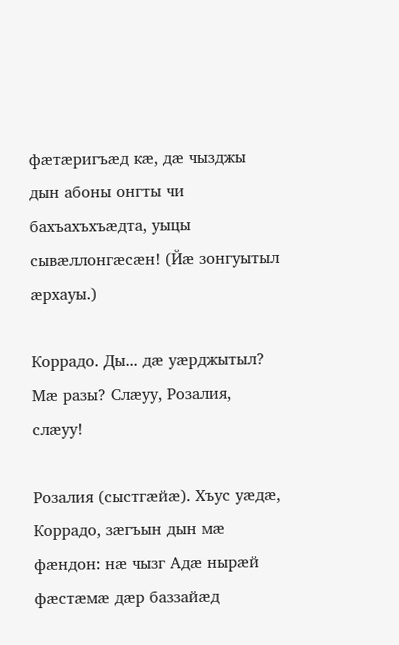фæтæригъæд кæ, дæ чызджы дын абоны онгты чи бахъахъхъæдта, уыцы сывæллонгæсæн! (Йæ зонгуытыл æрхауы.)

Коррадо. Ды... дæ уæрджытыл? Мæ разы? Слæуу, Розалия, слæуу!

Розалия (сыстгæйæ). Хъус уæдæ, Коррадо, зæгъын дын мæ фæндон: нæ чызг Адæ нырæй фæстæмæ дæр баззайæд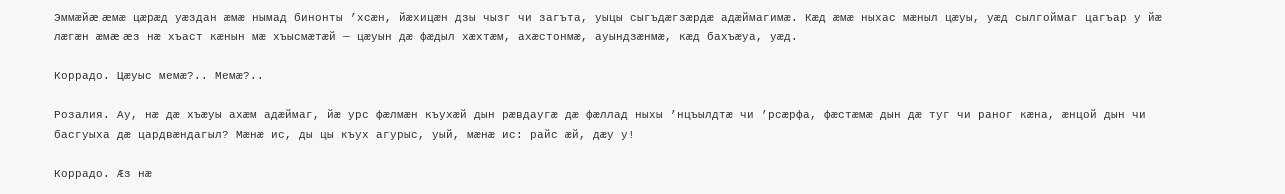Эммæйæ æмæ цæрæд уæздан æмæ нымад бинонты ’хсæн, йæхицæн дзы чызг чи загъта, уыцы сыгъдæгзæрдæ адæймагимæ. Кæд æмæ ныхас мæныл цæуы, уæд сылгоймаг цагъар у йæ лæгæн æмæ æз нæ хъаст кæнын мæ хъысмæтæй — цæуын дæ фæдыл хæхтæм, ахæстонмæ, ауындзæнмæ, кæд бахъæуа, уæд.

Коррадо. Цæуыс мемæ?.. Мемæ?..

Розалия. Ау, нæ дæ хъæуы ахæм адæймаг, йæ урс фæлмæн къухæй дын рæвдаугæ дæ фæллад ныхы ’нцъылдтæ чи ’рсæрфа, фæстæмæ дын дæ туг чи раног кæна, æнцой дын чи басгуыха дæ цардвæндагыл? Мæнæ ис, ды цы къух агурыс, уый, мæнæ ис: райс æй, дæу у!

Коррадо. Æз нæ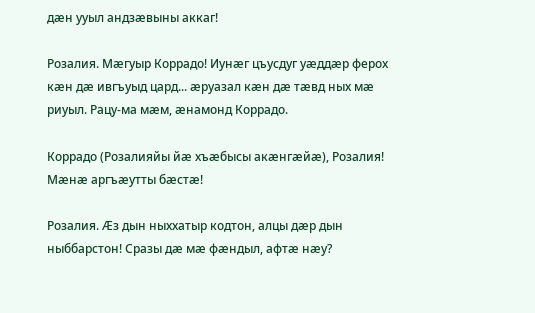дæн ууыл андзæвыны аккаг!

Розалия. Мæгуыр Коррадо! Иунæг цъусдуг уæддæр ферох кæн дæ ивгъуыд цард... æруазал кæн дæ тæвд ных мæ риуыл. Рацу-ма мæм, æнамонд Коррадо.

Коррадо (Розалияйы йæ хъæбысы акæнгæйæ), Розалия! Мæнæ аргъæутты бæстæ!

Розалия. Æз дын ныххатыр кодтон, алцы дæр дын ныббарстон! Сразы дæ мæ фæндыл, афтæ нæу?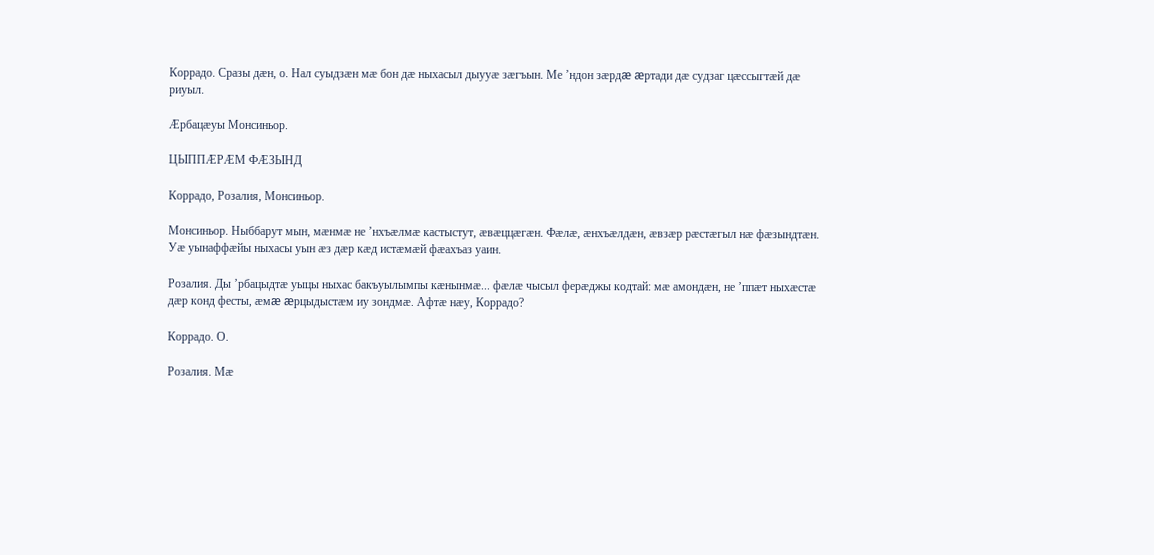Коррадо. Сразы дæн, о. Нал суыдзæн мæ бон дæ ныхасыл дыууæ зæгъын. Ме ’ндон зæрдæ æртади дæ судзаг цæссыгтæй дæ риуыл.

Æрбацæуы Монсиньор.

ЦЫППÆРÆМ ФÆЗЫНД

Коррадо, Розалия, Монсиньор.

Монсиньор. Ныббарут мын, мæнмæ не ’нхъæлмæ кастыстут, æвæццæгæн. Фæлæ, æнхъæлдæн, æвзæр рæстæгыл нæ фæзындтæн. Уæ уынаффæйы ныхасы уын æз дæр кæд истæмæй фæахъаз уаин.

Розалия. Ды ’рбацыдтæ уыцы ныхас бакъуылымпы кæнынмæ... фæлæ чысыл ферæджы кодтай: мæ амондæн, не ’ппæт ныхæстæ дæр конд фесты, æмæ æрцыдыстæм иу зондмæ. Афтæ нæу, Коррадо?

Коррадо. О.

Розалия. Мæ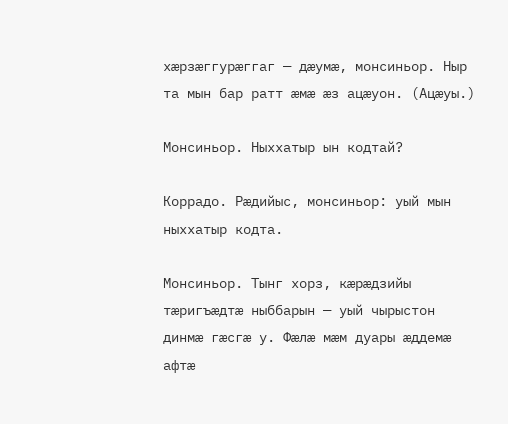хæрзæггурæггаг — дæумæ, монсиньор. Ныр та мын бар ратт æмæ æз ацæуон. (Ацæуы.)

Монсиньор. Ныххатыр ын кодтай?

Коррадо. Рæдийыс, монсиньор: уый мын ныххатыр кодта.

Монсиньор. Тынг хорз, кæрæдзийы тæригъæдтæ ныббарын — уый чырыстон динмæ гæсгæ у. Фæлæ мæм дуары æддемæ афтæ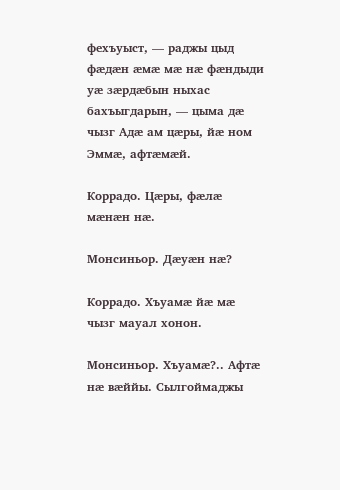фехъуыст, — раджы цыд фæдæн æмæ мæ нæ фæндыди уæ зæрдæбын ныхас бахъыгдарын, — цыма дæ чызг Адæ ам цæры, йæ ном Эммæ, афтæмæй.

Коррадо. Цæры, фæлæ мæнæн нæ.

Монсиньор. Дæуæн нæ?

Коррадо. Хъуамæ йæ мæ чызг мауал хонон.

Монсиньор. Хъуамæ?.. Афтæ нæ вæййы. Сылгоймаджы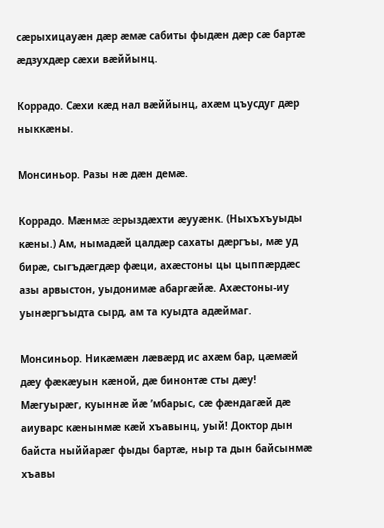сæрыхицауæн дæр æмæ сабиты фыдæн дæр сæ бартæ æдзухдæр сæхи вæййынц.

Коррадо. Сæхи кæд нал вæййынц, ахæм цъусдуг дæр ныккæны.

Монсиньор. Разы нæ дæн демæ.

Коррадо. Мæнмæ æрыздæхти æууæнк. (Ныхъхъуыды кæны.) Ам, нымадæй цалдæр сахаты дæргъы, мæ уд бирæ, сыгъдæгдæр фæци, ахæстоны цы цыппæрдæс азы арвыстон, уыдонимæ абаргæйæ. Ахæстоны-иу уынæргъыдта сырд, ам та куыдта адæймаг.

Монсиньор. Никæмæн лæвæрд ис ахæм бар, цæмæй дæу фæкæуын кæной, дæ бинонтæ сты дæу! Мæгуырæг, куыннæ йæ ’мбарыс, сæ фæндагæй дæ аиуварс кæнынмæ кæй хъавынц, уый! Доктор дын байста ныййарæг фыды бартæ, ныр та дын байсынмæ хъавы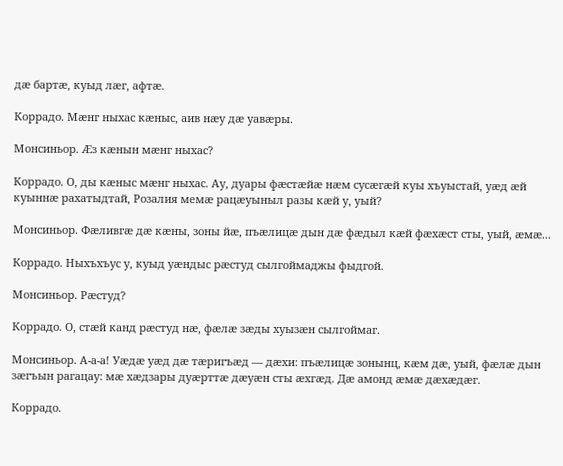дæ бартæ, куыд лæг, афтæ.

Коррадо. Мæнг ныхас кæныс, аив нæу дæ уавæры.

Монсиньор. Æз кæнын мæнг ныхас?

Коррадо. О, ды кæныс мæнг ныхас. Ау, дуары фæстæйæ нæм сусæгæй куы хъуыстай, уæд æй куыннæ рахатыдтай, Розалия мемæ рацæуыныл разы кæй у, уый?

Монсиньор. Фæливгæ дæ кæны, зоны йæ, пъæлицæ дын дæ фæдыл кæй фæхæст сты, уый, æмæ...

Коррадо. Ныхъхъус у, куыд уæндыс рæстуд сылгоймаджы фыдгой.

Монсиньор. Рæстуд?

Коррадо. О, стæй канд рæстуд нæ, фæлæ зæды хуызæн сылгоймаг.

Монсиньор. А-а-а! Уæдæ уæд дæ тæригъæд — дæхи: пъæлицæ зонынц, кæм дæ, уый, фæлæ дын зæгъын рагацау: мæ хæдзары дуæрттæ дæуæн сты æхгæд. Дæ амонд æмæ дæхæдæг.

Коррадо.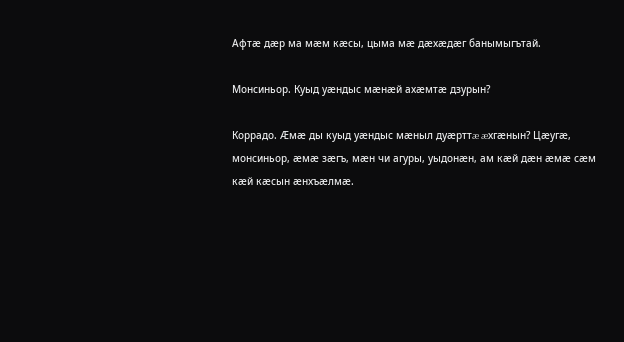Афтæ дæр ма мæм кæсы, цыма мæ дæхæдæг банымыгътай.

Монсиньор. Куыд уæндыс мæнæй ахæмтæ дзурын?

Коррадо. Æмæ ды куыд уæндыс мæныл дуæрттæ æхгæнын? Цæугæ, монсиньор, æмæ зæгъ, мæн чи агуры, уыдонæн, ам кæй дæн æмæ сæм кæй кæсын æнхъæлмæ.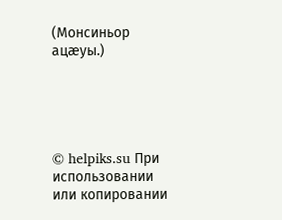(Монсиньор ацæуы.)





© helpiks.su При использовании или копировании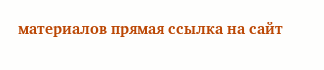материалов прямая ссылка на сайт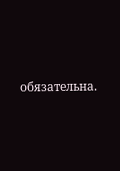обязательна.